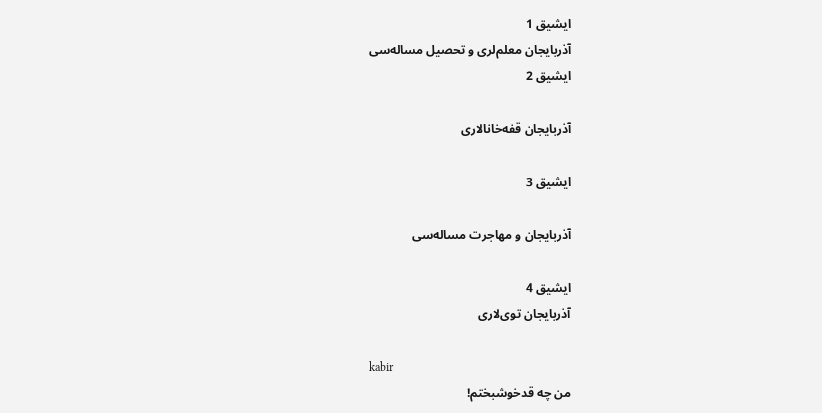ایشیق 1
آذربایجان معلم‌لری و تحصیل مساله‌سی
ایشیق 2

آذربایجان قفه‌خانالاری

ایشیق 3

آذربایجان و مهاجرت مساله‌سی

ایشیق 4
آذربایجان توی‌لاری

kabir
من چه قدخوشبختم!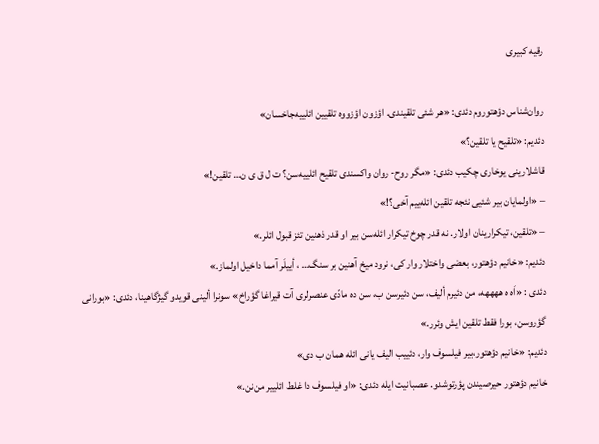رقیه کبیری

روان‌شناس دؤهتوروم دئدی: «هر شئی تلقیندی. اؤزون اؤزووه تلقیین ائلییه‌جاخسان»
دئدیم: «تلقیح یا تلقین؟»
قاشلارینی یوخاری چکیب دئدی: «مگر روح- روان واکسندی تلقیح ائلییه‌سن؟ ت ل ق ی ن… تلقین!»
– «اولمایان بیر شئیی نئجه تلقین ائله‌ییم آخی؟!»
– «تلقین، تیکرارینان اولار. نه قدر چوخ تیکرار ائله‌سن بیر او قدر ذهنین تئز قبول ائلر.»
دئدیم: «خانیم دؤهتور، بعضی واختلار وار کی، نرود میخ آهنین بر سنگ… ، أییلَر آمما داخیل اولماز.»
دئدی : «اَه ه ههههه، من دئیرم ألیف، سن دئیرسن ب، سن ده مادّی عنصرلری آت قیراغا گؤراخ» سونرا ألینی قویدو گیژگاهینا، دئدی: «بورانی گؤروسن، بورا فقط تلقین ایش وئرر.»
دئدیم: «خانیم دؤهتور،بیر فیلسوف وار، دئییب الیف یانی ائله همان ب دی»
خانیم دؤهتور حیرصیندن پؤرتوشدو. عصبانیت ایله دئدی: «او فیلسوف دا غلط ائلییر من‌نن.»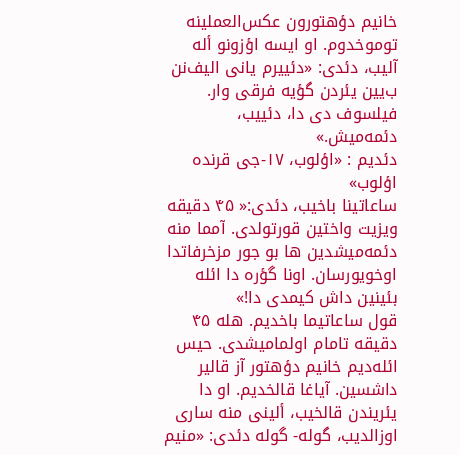خانیم دؤهتورون عکس‌العملینه توموخدوم. او ایسه اؤزونو أله آلیب، دئدی: «دئییرم یانی الیف‌نن ب‌یین یئردن گؤیه فرقی وار. فیلسوف دی دا، دئییب، دئمه‌میش.»
دئدیم : «اؤلوب، ۱۷-جی قرنده اؤلوب»
ساعاتینا باخیب، دئدی:« ۴۵ دقیقه‌ ویزیت واختین قورتولدی. آمما منه دئمه‌میشدین ها بو جور مزخرفاتدا اوخویورسان. اونا گؤره دا ائله بئینین داش کیمدی دا!»
قول ساعاتیما باخدیم. هله ۴۵ دقیقه تامام اولمامیشدی. حیس ائله‌دیم خانیم دؤهتور آز قالیر داشسین. آیاغا قالخدیم. او دا یئریندن قالخیب، ألینی منه ساری اوزالدیب، گوله- گوله دئدی: «منیم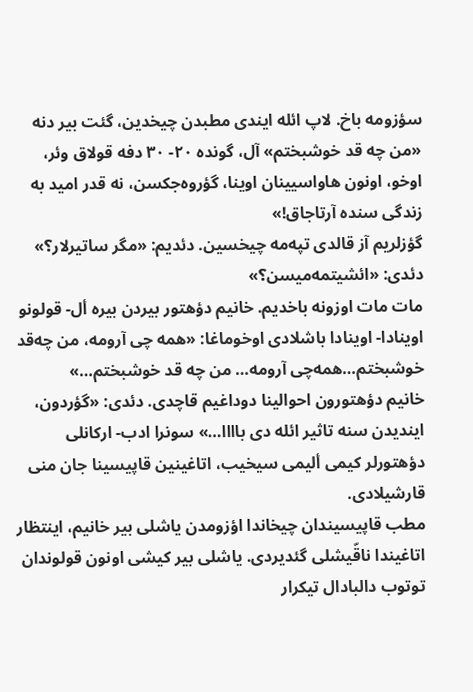سؤزومه باخ. لاپ ائله ایندی مطبدن چیخدین، گئت بیر دنه «من چه قد خوشبختم» آل، گونده ۲۰- ۳۰ دفه قولاق وئر، اوخو، اونون هاواسیینان اوینا، گؤروه‌جکسن، نه قدر امید به زندگی سنده آرتاجاق!»
گؤزلریم آز قالدی تپه‌مه چیخسین. دئدیم: «مگر ساتیرلار؟»
دئدی: «ائشیتمه‌میسن؟»
مات مات اوزونه باخدیم. خانیم دؤهتور بیردن بیره أل- قولونو اوینادا- اوینادا باشلادی اوخوماغا: «همه‌ چی آرومه، من چه‌قد خوشبختم…همه‌چی آرومه… من چه قد خوشبختم…»
خانیم دؤهتورون احوالینا دوداغیم قاچدی. دئدی: «گؤردون، ایندیدن سنه تاثیر ائله دی باااا…» سونرا ادب- ارکانلی دؤهتورلر کیمی ألیمی سیخیب، اتاغینین قاپیسینا جان منی قارشیلادی.
مطب قاپیسیندان چیخاندا اؤزومدن یاشلی بیر خانیم، اینتظار اتاغیندا ناقّیشلی گئدیردی. یاشلی بیر کیشی اونون قولوندان توتوب دالبادال تیکرار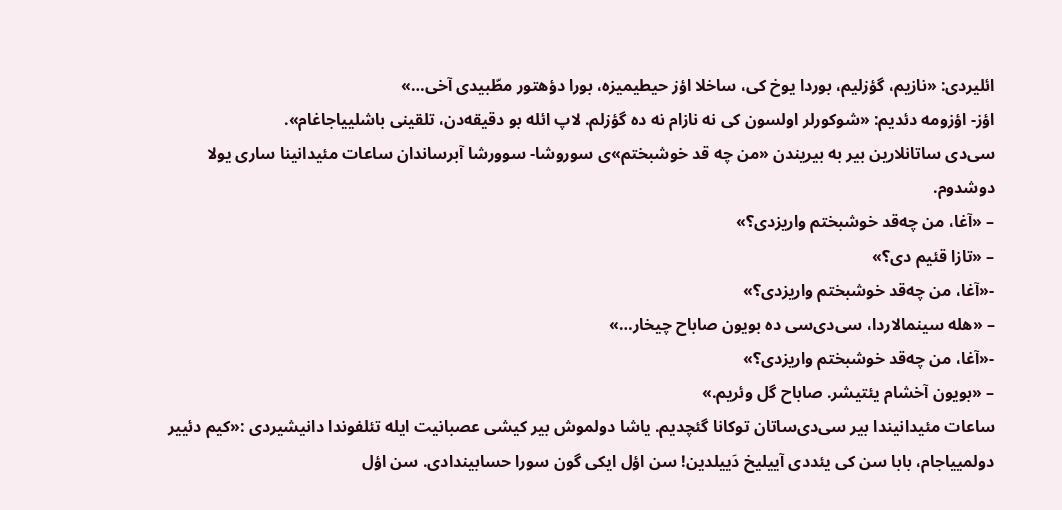ائلیردی: «نازیم، گؤزلیم، بوردا یوخ کی، ساخلا اؤز حیطیمیزه، بورا دؤهتور مطّبیدی آخی…»
اؤز- اؤزومه دئدیم: «شوکورلر اولسون کی نه نازام نه ده گؤزلم. لاپ ائله بو دقیقه‌دن‌، تلقینی باشلییاجاغام».
سی‌دی ساتانلارین بیر به بیریندن «من چه قد خوشبختم»ی سوروشا- سوورشا آبرساندان ساعات مئیدانینا ساری یولا دوشدوم.
– «آغا، من چه‌قد خوشبختم واریزدی؟»
– «تازا قئیم دی؟»
-«آغا، من چه‌قد خوشبختم واریزدی؟»
– «هله سینمالاردا، سی‌دی‌سی ده بویون صاباح چیخار…»
-«آغا، من چه‌قد خوشبختم واریزدی؟»
– «بویون آخشام یئتیشر. صاباح گل وئریم.»
ساعات مئیدانیندا بیر سی‌دی‌ساتان توکانا گئچدیم. یاشا دولموش بیر کیشی عصبانیت ایله تئلفوندا ‌دانیشیردی :«کیم دئییر دولمییاجام، بابا سن کی یئددی آییلیخ دَییلدین! سن اؤل ایکی گون سورا حسابیندادی. سن اؤل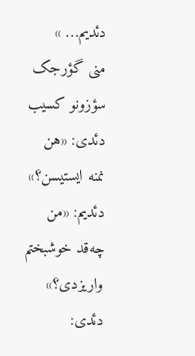دئدیم… »
منی گؤرجک سؤزونو کسیب دئدی: «هن نمنه ایستیسن؟»
دئدیم: «من چه‌قد خوشبختم واریزدی؟»
دئدی: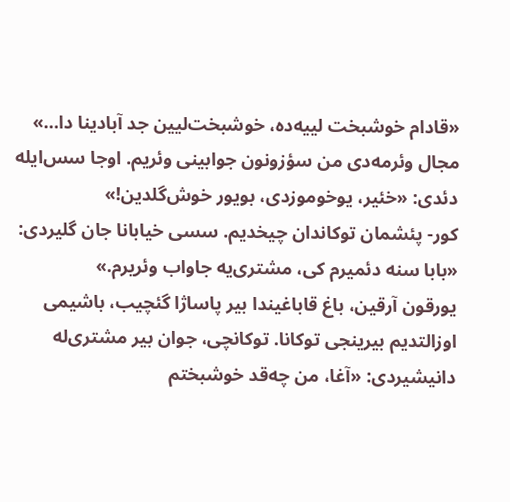«قادام خوشبخت لییه‌ده، خوشبخت‌لیین جد آبادینا دا…» مجال وئرمه‌دی من سؤزونون جوابینی وئریم. اوجا سس‌ایله دئدی: «خئیر، یوخوموزدی، بویور خوش‌گلدین!»
کور- پئشمان توکاندان چیخدیم. سسی خیابانا جان گلیردی: «بابا سنه دئمیرم کی، مشتری‌‌یه جاواب وئریرم.»
یورقون آرقین، باغ قاباغیندا بیر پاساژا گئچیب، باشیمی اوزالتدیم بیرینجی توکانا. توکانچی، جوان بیر مشتری‌‌له دانیشیردی: «آغا، من چه‌قد خوشبختم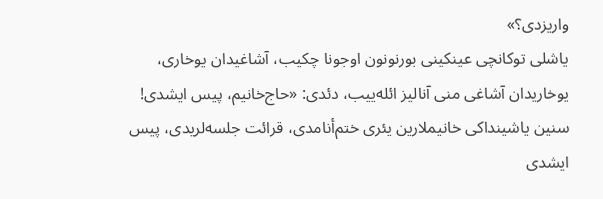واریزدی؟»
یاشلی توکانچی عینکینی بورنونون اوجونا چکیب، آشاغیدان یوخاری، یوخاریدان آشاغی منی آنالیز ائله‌ییب، دئدی: «حاج‌خانیم، پیس ایشدی! سنین یاشینداکی خانیملارین یئری ختم‌أنامدی، قرائت جلسه‌لریدی، پیس ایشدی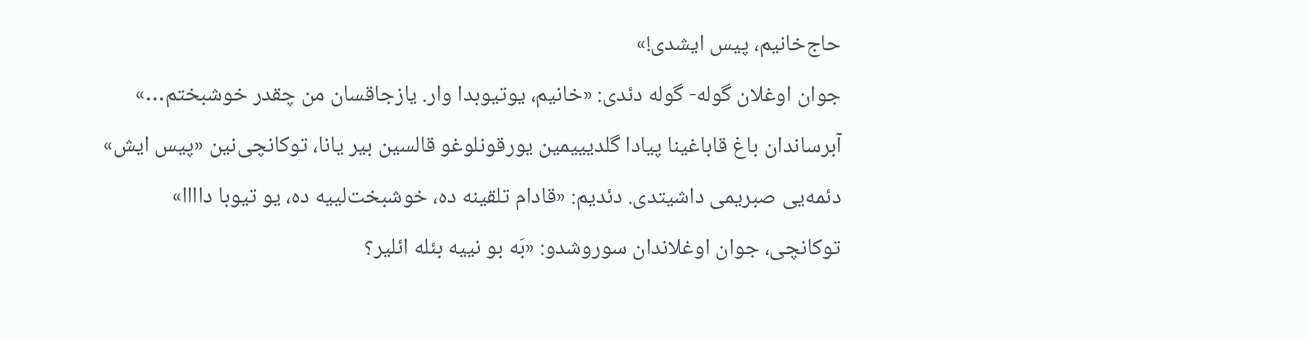حاج‌خانیم، پیس ایشدی!»
جوان اوغلان گوله- گوله دئدی: «خانیم، یوتیوبدا وار. یازجاقسان من چقدر خوشبختم…»
آبرساندان باغ قاباغینا پیادا گلدیییمین یورقونلوغو قالسین بیر یانا، توکانچی‌نین «پیس ایش» دئمه‌یی صبریمی داشیتدی. دئدیم: «قادام تلقینه ده، خوشبخت‌لییه ده، یو تیوبا داااا»
توکانچی، جوان اوغلاندان سوروشدو: «بَه بو نییه بئله ائلیر؟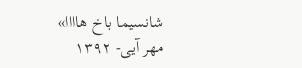شانسیما باخ هاااا»
مهر آیی- ۱۳۹۲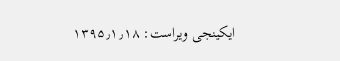ایکینجی ویراست: ۱۳۹۵٫۱٫۱۸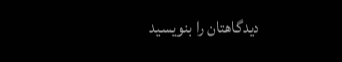دیدگاهتان را بنویسید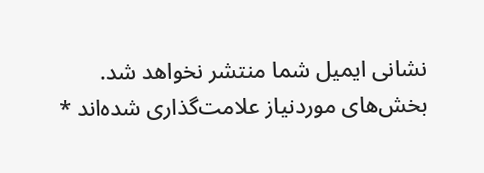نشانی ایمیل شما منتشر نخواهد شد. بخش‌های موردنیاز علامت‌گذاری شده‌اند *